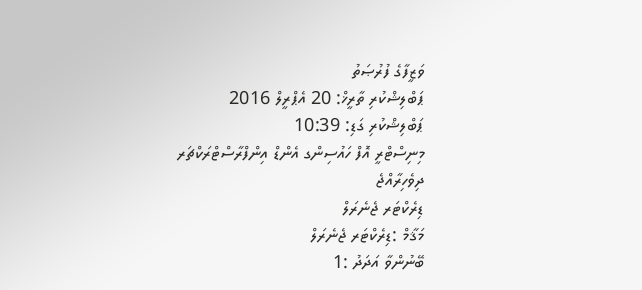ވަޒީފާގެ ފުރުޞަތު
ޕަބްލިޝްކުރި ތާރީޚް: 20 އެޕްރީލް 2016
ޕަބްލިޝްކުރި ގަޑި: 10:39
މިނިސްޓްރީ އޮފް ހައުސިންގ އެންޑް އިންފްރާސްޓްރަކްޗަރ
ދިވެހިރާއްޖެ
ޑިރެކްޓަރ ޖެނެރަލް
މަޤާމް :ޑިރެކްޓަރ ޖެނެރަލް
ބޭނުންވާ އަދަދު :1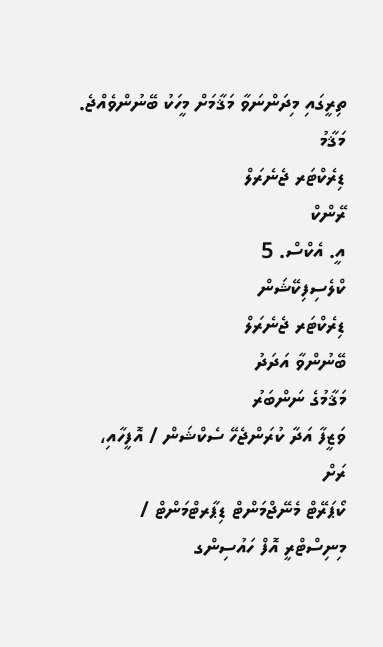ތިރީގައި މިދަންނަވާ މަޤާމަށް މީހަކު ބޭނުންވެއްޖެ.
މަޤާމު
ޑިރެކްޓަރ ޖެނެރަލް
ރޭންކް
އީ. އެކްސް. 5
ކްލެސިފިކޭޝަން
ޑިރެކްޓަރ ޖެނެރަލް
ބޭނުންވާ އަދަދު
މަޤާމުގެ ނަންބަރު
ވަޒީފާ އަދާ ކުރަންޖެހޭ ސެކްޝަން / އޮފީހާއި، ރަށް
ކޯޕަރޭޓް މެނޭޖްމަންޓް ޑިޕާރޓްމަންޓް / މިނިސްޓްރީ އޮފް ހައުސިންގ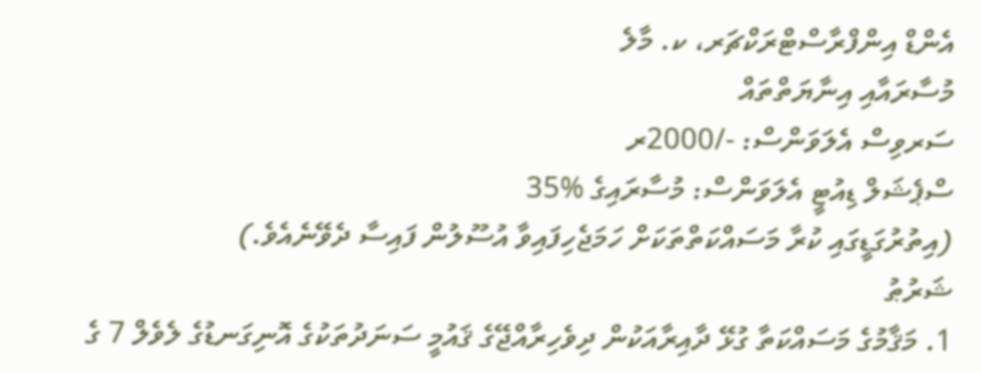އެންޑް އިންފްރާސްޓްރަކްޗަރ، ކ. މާލެ
މުސާރައާއި އިނާޔަތްތައް
ސަރވިސް އެލަވަންސް: -/2000ރ
ސްޕެޝަލް ޑިއުޓީ އެލަވަންސް: މުސާރައިގެ %35
(އިތުރުގަޑީގައި ކުރާ މަސައްކަތްތަކަށް ހަމަޖެހިފައިވާ އުސޫލުން ފައިސާ ދެވޭނެއެވެ.)
ޝަރުޠު
1. މަޤާމުގެ މަސައްކަތާ ގުޅޭ ދާއިރާއަކުން ދިވެހިރާއްޖޭގެ ޤައުމީ ސަނަދުތަކުގެ އޮނިގަނޑުގެ ލެވެލް 7 ގެ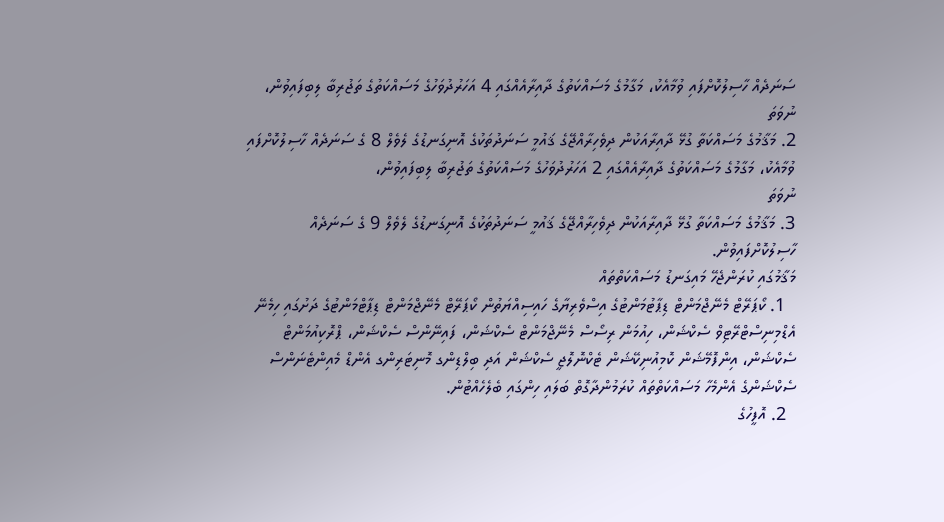ސަނަދެއް ހާސިލުކޮށްފައި ވުމާއެކު، މަގާމުގެ މަސައްކަތުގެ ދާއިރާއެއްގައި 4 އަހަރުދުވަހުގެ މަސައްކަތުގެ ތަޖުރިބާ ލިބިފައިވުން،
ނުވަތަ
2. މަޤާމުގެ މަސައްކަތާ ގުޅޭ ދާއިރާއަކުން ދިވެހިރާއްޖޭގެ ޤައުމީ ސަނަދުތަކުގެ އޮނިގަނޑުގެ ލެވެލް 8 ގެ ސަނަދެއް ހާސިލުކޮށްފައި ވުމާއެކު، މަގާމުގެ މަސައްކަތުގެ ދާއިރާއެއްގައި 2 އަހަރުދުވަހުގެ މަސައްކަތުގެ ތަޖުރިބާ ލިބިފައިވުން،
ނުވަތަ
3. މަޤާމުގެ މަސައްކަތާ ގުޅޭ ދާއިރާއަކުން ދިވެހިރާއްޖޭގެ ޤައުމީ ސަނަދުތަކުގެ އޮނިގަނޑުގެ ލެވެލް 9 ގެ ސަނަދެއް ހާސިލުކޮށްފައިވުން.
މަޤާމުގައި ކުރަންޖެހޭ މައިގަނޑު މަސައްކަތްތައް
  1. ކޯޕަރޭޓް މެނޭޖްމަންޓް ޑިޕާޓުމަންޓުގެ އިސްވެރިޔާގެ ހައިސިއްޔަތުން ކޯޕަރޭޓް މެނޭޖްމަންޓް ޑިޕާޓްމަންޓުގެ ދަށުގައި ހިމެނޭ އެޑްމިނިސްޓްރޭޓިވް ސެކްޝަން، ހިއުމަން ރިސޯސް މެނޭޖްމަންޓް ސެކްޝަން، ފައިނޭންސް ސެކްޝަން، ޕްރޮކިއުމަންޓް ސެކްޝަން، އިންފޮމޭޝަން ކޮމިއުނިކޭޝަން ޓެކްނޮލޮޖީ ސެކްޝަން އަދި ބިލްޑިންގ މޮނިޓަރިންގ އެންޑް މެއިންޓެނަންސް ސެކްޝަންގެ އެންމެހާ މަސައްކަތްތައް ކުރަމުންދާގޮތް ބަލައި ހިންގައި ބެލެހެއްޓުން.
  2. އޮފީހުގެ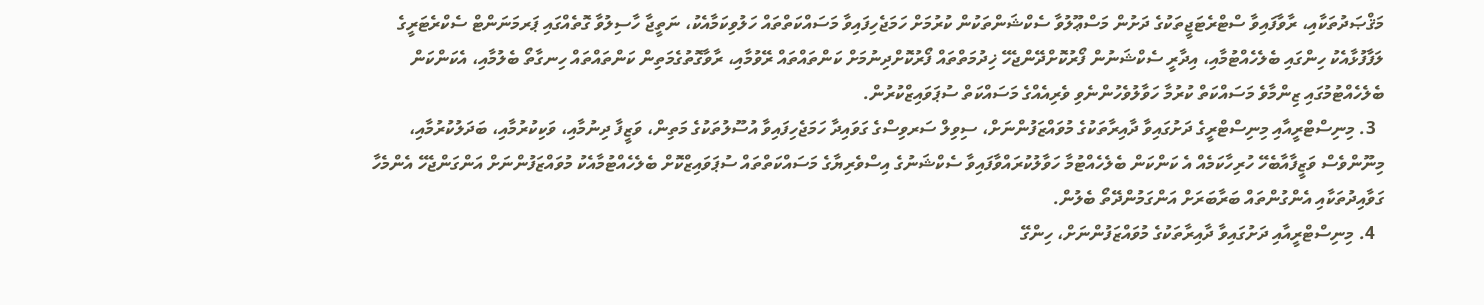މަޤްޞަދުތަކާއި، ރާވާފައިވާ ސްޓްރެޓަޖީތަކުގެ ދަށުން މަސްޢޫލުވާ ސެކްޝަންތަކުން ކުރުމަށް ހަމަޖެހިފައިވާ މަސައްކަތްތައް ހަލުވިކަމާއެކު، ނަތީޖާ ހާސިލުވާ ގޮތެއްގައި ޕަރމަނަންޓް ސެކްރެޓަރީގެ ލަފާފުޅާއެކު ހިންގައި ބެލެހެއްޓުމާއި، އިދާރީ ސެކްޝަނުން ފޯރުކޮށްދޭންޖެހޭ ޚިދުމަތްތައް ފޯރުކޮށްދިނުމަށް ކަންތައްތައް ރޭވުމާއި، ރާވާގޮތުގެމަތިން ކަންތައްތައް ހިނގާތޯ ބެލުމާއި، އެކަންކަން ބެލެހެއްޓުމުގައި ޒިންމާވެ މަސައްކަތް ކުރުމާ ހަވާލުވެހުންނެވި ވެރިއެއްގެ މަސައްކަތް ސުޕަވައިޒްކުރުން.
  3. މިނިސްޓްރީއާއި މިނިސްޓްރީގެ ދަށުގައިވާ ދާއިރާތަކުގެ މުވައްޒަފުންނަށް، ސިވިލް ސަރވިސްގެ ގަވައިދާ ހަމަޖެހިފައިވާ އުސޫލުތަކުގެ މަތިން، ވަޒީފާ ދިނުމާއި، ވަކިކުރުމާއި، ބަދަލުކުރުމާއި، މިނޫންވެސް ވަޒީފާއާބެހޭ ހުރިހާކަމެއް އެ ކަންކަން ބެލެހެއްޓުމާ ހަވާލުކުރައްވާފައިވާ ސެކްޝަނުގެ އިސްވެރިޔާގެ މަސައްކަތްތައް ސުޕަވައިޒްކޮށް ބެލެހެއްޓުމާއެކު މުވައްޒަފުންނަށް އަންގަންޖެހޭ އެންމެހާ ގަވާއިދުތަކާއި އެންގުންތައް ބަރާބަރަށް އަންގަމުންދޭތޯ ބެލުން.
  4. މިނިސްޓްރީއާއި ދަށުގައިވާ ދާއިރާތަކުގެ މުވައްޒަފުންނަށް، ހިންގޭ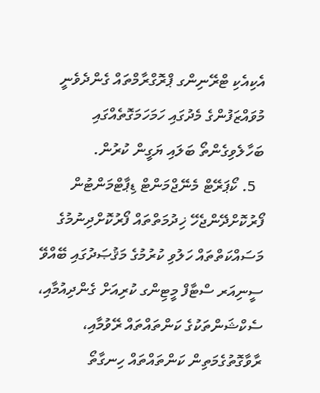އެކިއެކި ޓްރޭނިންގ ޕްރޮގްރާމްތައް ގެންދެވެނީ މުވައްޒަފުންގެ މެދުގައި ހަމަހަމަގޮތެއްގައި ބަހާލެވިގެންތޯ ބަލައި ޔަގީން ކުރުން.
  5. ކޯޕަރޭޓް މެނޭޖްމަންޓް ޑިޕާޓްމަންޓުން ފޯރުކޮށްދޭންޖެހޭ ޚިދުމަތްތައް ފޯރުކޮށްދިނުމުގެ މަސައްކަތްތައް ހަލުވި ކުރުމުގެ މަޤުޞަދުގައި ބޭއްވޭ ސީނިއަރ ސްޓާފް މީޓިންގ ކުރިއަށް ގެންދިއުމާއި، ސެކްޝަންތަކުގެ ކަންތައްތައް ރޭވުމާއި، ރާވާގޮތުގެމަތިން ކަންތައްތައް ހިނގާތޯ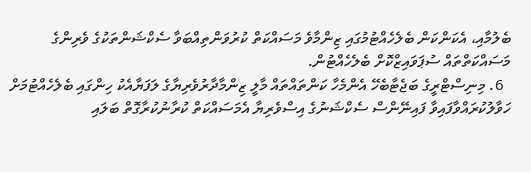ބެލުމާއި، އެކަންކަން ބެލެހެއްޓުމުގައި ޒިންމާވެ މަސައްކަތް ކުރުވަންތިއްބަވާ ސެކްޝަންތަކުގެ ވެރިންގެ މަސައްކަތްތައް ސުޕަވައިޒްކޮށް ބެލެހެއްޓުން.
  6. މިނިސްޓްރީގެ ބަޖެޓާބެހޭ އެންމެހާ ކަންތައްތައް މާލީ ޒިންމާދާރުވެރިޔާގެ ލަފަޔާއެކު ހިންގައި ބެލެހެއްޓުމަށް ހަވާލުކުރައްވާފައިވާ ފައިނޭންސް ސެކްޝަނުގެ އިސްވެރިޔާ އެމަސައްކަތް ކުރާނުކުރާގޮތް ބަލައި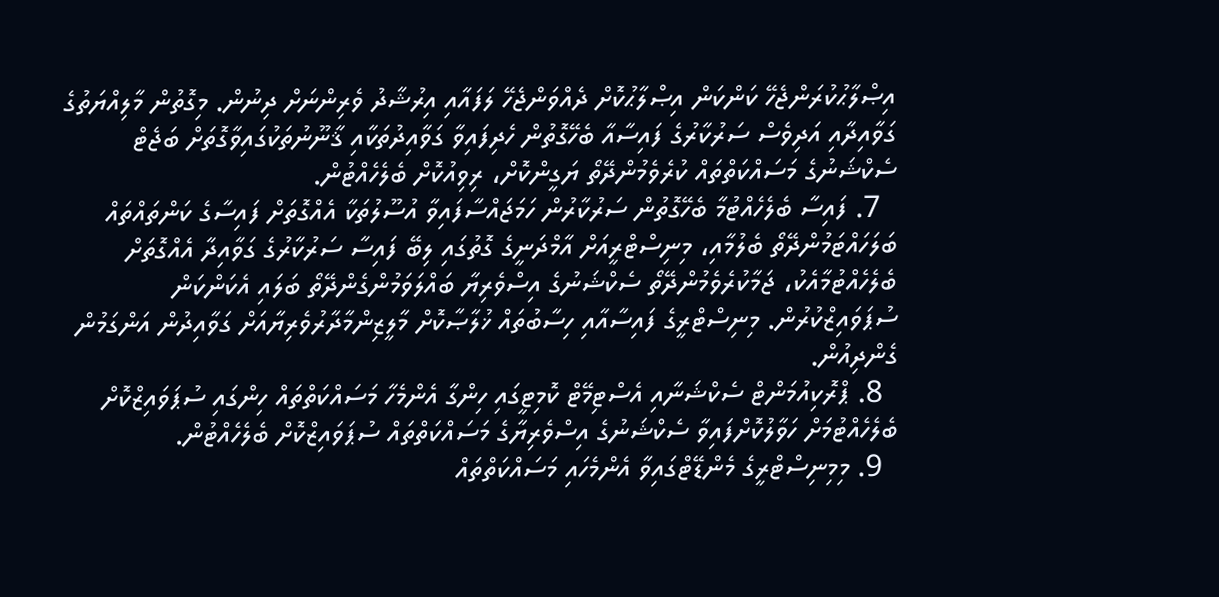އިޞްލާޙުކުރަންޖެހޭ ކަންކަން އިޞްލާޙުކޮށް ދެއްވަންޖެހޭ ލަފައާއި އިރުޝާދު ވެރިންނަށް ދިނުން. މިގޮތުން މާލިއްޔަތުގެ ގަވާއިދާއި އަދިވެސް ސަރުކާރުގެ ފައިސާއާ ބެހޭގޮތުން ހެދިފައިވާ ގަވާއިދުތަކާއި ޤާނޫނުތަކުގައިވާގޮތަށް ބަޖެޓް ސެކްޝަނުގެ މަސައްކަތްތައް ކުރެވެމުންދޭތޯ ޔަގީންކޮށް، ރިވިއުކޮށް ބެލެހެއްޓުން.
  7. ފައިސާ ބެލެހެއްޓުމާ ބެހޭގޮތުން ސަރުކާރުން ހަމަޖައްސާފައިވާ އުސޫލުތަކާ އެއްގޮތަށް ފައިސާގެ ކަންތައްތައް ބަލަހައްޓަމުންދޭތޯ ބެލުމާއި، މިނިސްޓްރީއަށް އާމްދަނީގެ ގޮތުގައި ލިބޭ ފައިސާ ސަރުކާރުގެ ގަވާއިދާ އެއްގޮތަށް ބެލެހެއްޓުމާއެކު، ޖަމާކުރެވެމުންދޭތޯ ސެކްޝަނުގެ އިސްވެރިޔާ ބައްލަވަމުންގެންދޭތޯ ބަލައި އެކަންކަން ސުޕަވައިޒްކުރުން. މިނިސްޓްރީގެ ފައިސާއާއި ހިސާބުތައް ޚުލާޞާކޮށް މާލީޒިންމާދާރުވެރިޔާއަށް ގަވާއިދުން އަންގަމުން ގެންދިއުން.
  8. ޕްރޮކިއުމަންޓް ސެކްޝަނާއި އެސްޓިމޭޓް ކޮމިޓީގައި ހިންގާ އެންމެހާ މަސައްކަތްތައް ހިންގައި ސުޕަވައިޒްކޮށް ބެލެހެއްޓުމަށް ހަވާލުކޮށްފައިވާ ސެކްޝަނުގެ އިސްވެރިޔާގެ މަސައްކަތްތައް ސުޕަވައިޒްކޮށް ބެލެހެއްޓުން.
  9. މިމިނިސްޓްރީގެ މެންޑޭޓްގައިވާ އެންމެހައި މަސައްކަތްތައް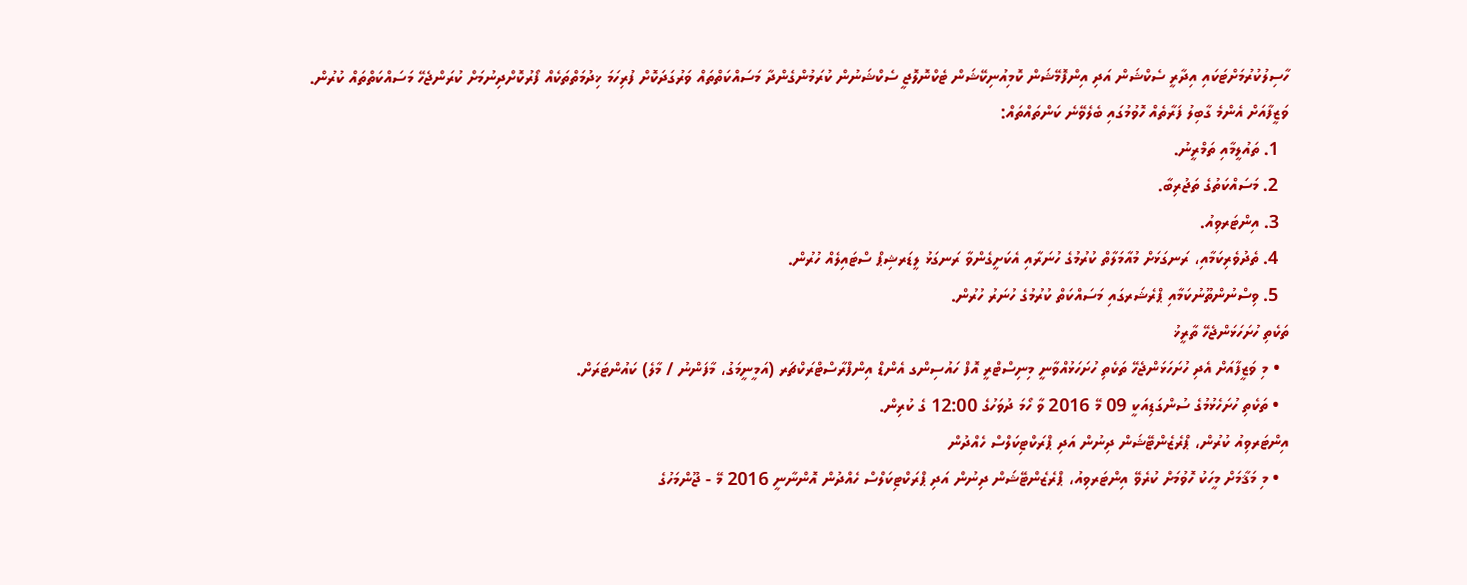ހާސިލުކުރުމަށްޓަކައި އިދާރީ ސެކްޝަން އަދި އިންފޮމޭޝަން ކޮމިއުނިކޭޝަން ޓެކްނޮލޮޖީ ސެކްޝަނުން ކުރަމުންގެންދާ މަސައްކަތްތައް ވަރުގަދަކޮށް ފުރިހަމަ ޚިދުމަތްތަކެއް ފޯރުކޮށްދިނުމަށް ކުރަންޖެހޭ މަސައްކަތްތައް ކުރުން.
ވަޒީފާއަށް އެންމެ ގާބިލު ފަރާތެއް ހޮވުމުގައި ބެލެވޭނެ ކަންތައްތައް:
  1. ތައުލީމާއި ތަމްރީނު.
  2. މަސައްކަތުގެ ތަޖުރިބާ.
  3. އިންޓަރވިއު.
  4. ތެދުވެރިކަމާއި، ރަނގަޅަށް މުއާމަލާތް ކުރުމުގެ ހުނަރާއި އެކަށީގެންވާ ރަނގަޅު ލީޑަރޝިޕް ސްޓައިލެއް ހުރުން.
  5. ވިސްނުންތޫނުކަމާއި ޕްރެޝަރގައި މަސައްކަތް ކުރުމުގެ ހުނަރު ހުރުން.
ތަކެތި ހުށަހަޅަންޖެހޭ ތާރީޚު
  • މި ވަޒީފާއަށް އެދި ހުށަހަޅަންޖެހޭ ތަކެތި ހުށަހަޅުއްވާނީ މިނިސްޓްރީ އޮފް ހައުސިންގ އެންޑް އިންފްރާސްޓްރަކްޗަރ (އަމީނީމަގު، މާފަންނު / މާލެ) ކައުންޓަރަށް.
  • ތަކެތި ހުށަހެޅުމުގެ ސުންގަޑިއަކީ 09 މޭ 2016 ވާ ހޯމަ ދުވަހުގެ 12:00 ގެ ކުރިން.
އިންޓަރވިއު ކުރުން، ޕްރެޒެންޓޭޝަން ދިނުން އަދި ޕްރަކްޓިކަލްސް ހެއްދުން
  • މި މަޤާމަށް މީހަކު ހޮވުމަށް ކުރެވޭ އިންޓަރވިއު، ޕްރެޒެންޓޭޝަން ދިނުން އަދި ޕްރަކްޓިކަލްސް ހެއްދުން އޮންނާނީ 2016 މޭ - ޖޫންމަހުގެ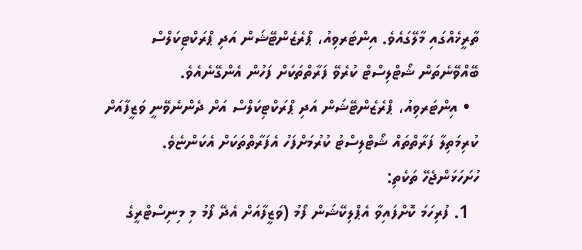ތާރީޚެއްގައި މާލޭގައެވެ. އިންޓަރވިއު، ޕްރެޒެންޓޭޝަން އަދި ޕްރަކްޓިކަލްސް ބޭއްވޭނެތަން ޝޯޓްލިސްޓް ކުރެވޭ ފަރާތްތަކަށް ފަހުން އެންގޭނެއެވެ.
  • އިންޓަރވިއު، ޕްރެޒެންޓޭޝަން އަދި ޕްރަކްޓިކަލްސް އަށް ދެންނެވޭނީ ވަޒީފާއަށް ކުރިމަތިލާ ފަރާތްތައް ޝޯޓްލިސްޓު ކުރުމަށްފަހު އެފަރާތްތަކަށް އެކަންޏެވެ.
ހުށަހަޅަންޖެހޭ ތަކެތި:
  1. ފުރިހަމަ ކޮށްފައިވާ އެޕްލިކޭޝަން ފޯމު (ވަޒީފާއަށް އެދޭ ފޯމު މި މިނިސްޓްރީގެ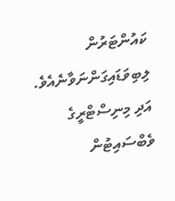ކައުންޓަރުން ލިބިވަޑައިގަންނަވާނެއެވެ. އަދި މިނިސްޓްރީގެ ވެބްސައިޓުން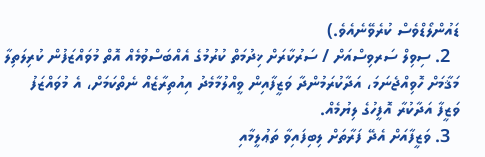ޑައުންލޯޑްވެސް ކުރެވޭނެއެވެ.)
  2. ސިވިލް ސަރވިސްއަށް / ސަރުކާރަށް ޚިދުމަތް ކުރުމުގެ އެއްބަސްވުމެއް އޮތް މުވައްޒަފުން ކުރިލަތިލާ މަޤާމަށް ހޮވިއްޖެނަމަ، އަދާކުރަމުންދާ ވަޒީފާއިން ވީއްލުމާމެދު އިއުތިރާޒެއް ނެތްކަމަށް، އެ މުވައްޒަފު ވަޒީފާ އަދާކުރާ އޮފީހުގެ ލިޔުމެއް.
  3. ވަޒީފާއަށް އެދޭ ފަރާތަށް ލިބިފައިވާ ތަޢުލީމާއި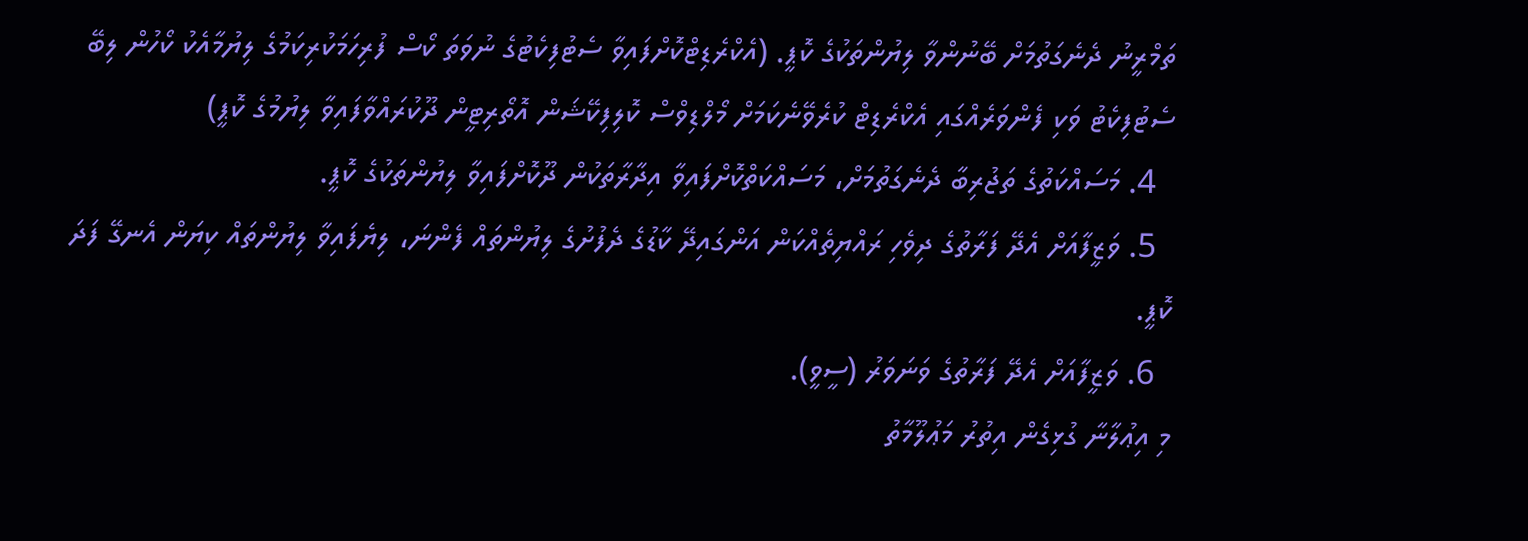ތަމްރީނު ދެނެގަތުމަށް ބޭނުންވާ ލިޔުންތަކުގެ ކޮޕީ. (އެކްރެޑިޓްކޮށްފައިވާ ސެޓުފިކެޓުގެ ނުވަތަ ކޯސް ފުރިހަމަކުރިކަމުގެ ލިޔުމާއެކު ކޯހުން ލިބޭ ސެޓުފިކެޓު ވަކި ފެންވަރެއްގައި އެކްރެޑިޓް ކުރެވޭނެކަމަށް މޯލްޑިވްސް ކޮލިފިކޭޝަން އޮތޯރިޓީން ދޫކުރައްވާފައިވާ ލިޔުމުގެ ކޮޕީ)
  4. މަސައްކަތުގެ ތަޖުރިބާ ދެނެގަތުމަށް، މަސައްކަތްކޮށްފައިވާ އިދާރާތަކުން ދޫކޮށްފައިވާ ލިޔުންތަކުގެ ކޮޕީ.
  5. ވަޒީފާއަށް އެދޭ ފަރާތުގެ ދިވެހި ރައްޔިތެއްކަން އަންގައިދޭ ކާޑުގެ ދެފުށުގެ ލިޔުންތައް ފެންނަ، ލިޔެފައިވާ ލިޔުންތައް ކިޔަން އެނގޭ ފަދަ ކޮޕީ.
  6. ވަޒީފާއަށް އެދޭ ފަރާތުގެ ވަނަވަރު (ސީވީ).
މި އިޢުލާނާ ގުޅިގެން އިތުރު މަޢުލޫމާތު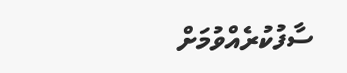ސާފުކުރެއްވުމަށް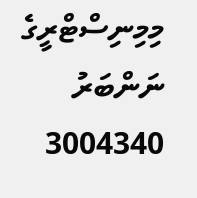މިމިނިސްޓްރީގެ ނަންބަރު 3004340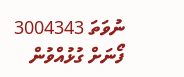ނުވަތަ 3004343 ފޯނަށް ގުޅުއްވުން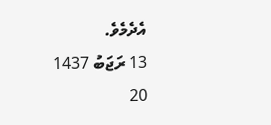އެދެމެވެ.
13 ރަޖަބު 1437
20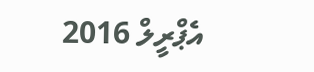އެޕްރީލް 2016